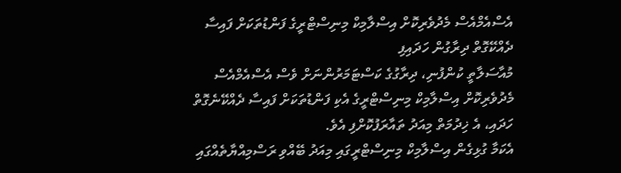އެސްއެމްއެސް މެދުވެރިކޮށް އިސްލާމިކް މިނިސްޓްރީގެ ފަންޑުތަކަށް ފައިސާ ދެއްކޭގޮތް ދިރާގުން ހަދައިފި
މުއާސަލާތީ ކުންފުނި، ދިރާގުގެ ކަސްޓަމަރުންނަށް ވެސް އެސްއެމްއެސް މެދުވެރިކޮށް އިސްލާމިކް މިނިސްޓްރީގެ އެކި ފަންޑުތަކަށް ފައިސާ ދެއްކޭނެގޮތް ހަދައި، އެ ޚިދުމަތް މިއަދު ތައާރަފުކޮށްފި އެވެ.
އެކަމާ ގުޅިގެން އިސްލާމިކް މިނިސްޓްރީގައި މިއަދު ބޭއްވި ރަސްމިއްޔާތެއްގައި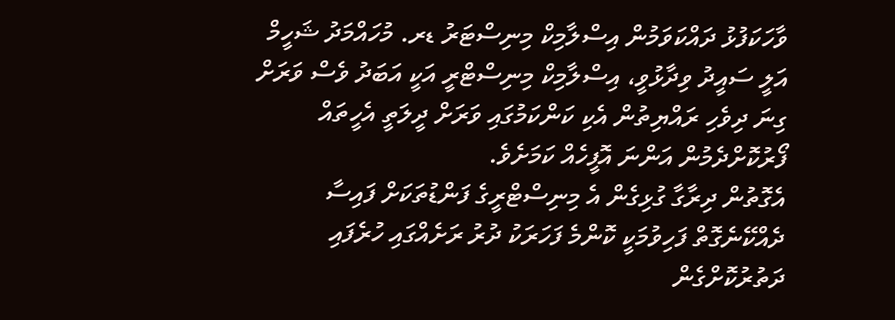ވާހަކަފުޅު ދައްކަވަމުން އިސްލާމިކް މިނިސްޓަރު ޑރ. މުހައްމަދު ޝަހީމް އަލީ ސައީދު ވިދާޅުވީ، އިސްލާމިކް މިނިސްޓްރީ އަކީ އަބަދު ވެސް ވަރަށް ގިނަ ދިވެހި ރައްޔިތުން އެކި ކަންކަމުގައި ވަރަށް ދީލަތީ އެހީތައް ފޯރުކޮށްދެމުން އަންނަ އޮފީހެއް ކަމަށެވެ.
އެގޮތުން ދިރާގާ ގުޅިގެން އެ މިނިސްޓްރީގެ ފަންޑުތަކަށް ފައިސާ ދެއްކޭނެގޮތް ފަހިވުމަކީ ކޮންމެ ފަހަރަކު ދުރު ރަށެއްގައި ހުރެފައި ދަތުރުކޮށްގެން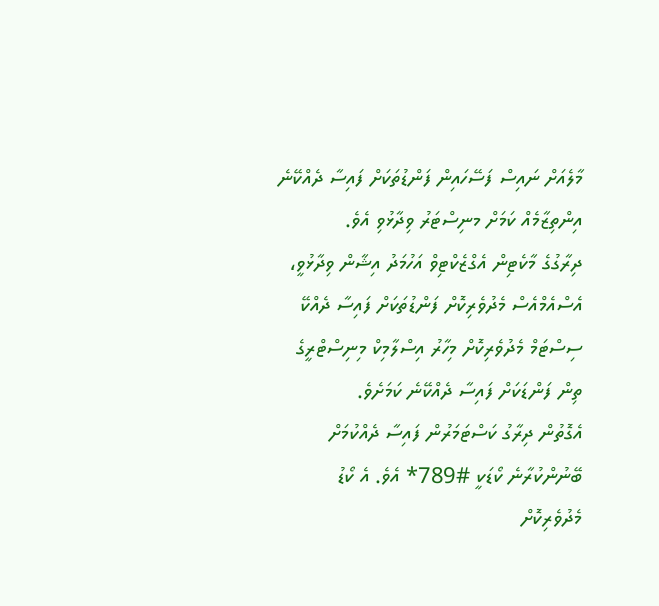މާލެއަށް ނައިސް ފަސޭހައިން ފަންޑުތަކަށް ފައިސާ ދެއްކޭނެ އިންތިޒާމެއް ކަމަށް މނިސްޓަރު ވިދާޅުވި އެވެ.
ދިރާގުގެ މާކެޓިން އެގްޒެކްޓިވް އަހުމަދު އިޝާން ވިދާޅުވީ، އެސްއެމްއެސް މެދުވެރިކޮށް ފަންޑުތަކަށް ފައިސާ ދެއްކޭ ސިސްޓަމް މެދުވެރިކޮށް މިހާރު އިސްލާމިކް މިނިސްޓްރީގެ ތިން ފަންޑަކަށް ފައިސާ ދެއްކޭނެ ކަމަށެވެ.
އެގޮތުން ދިރާގު ކަސްޓަމަރުން ފައިސާ ދެއްކުމަށް ބޭނުންކުރާނެ ކޯޑަކީ #789* އެވެ. އެ ކޯޑު މެދުވެރިކޮށް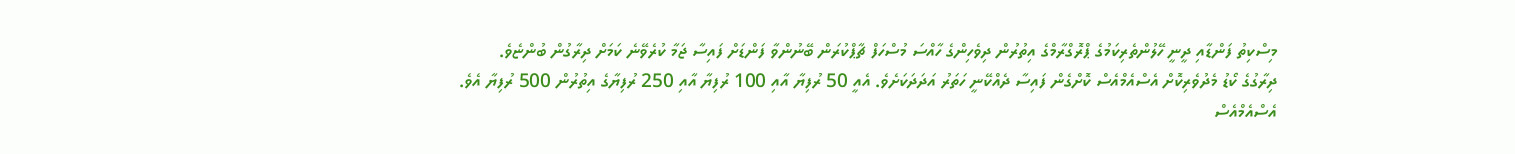މިސްކިތު ފަންޑާއި ދީނީ ހޭލުންތެރިކަމުގެ ޕްރޮގްރާމްގެ އިތުރުން ދިވެހިންގެ ހާއްސަ މުސްހަފް ޗާޕްކުރަން ބޭނުންވާ ފަންޑަށް ފައިސާ ޖަމާ ކުރެވޭނެ ކަމަށް ދިރާގުން ބުންޏެވެ.
ދިރާގުގެ ކޯޑު މެދުވެރިކޮށް އެސްއެމްއެސް ކޮށްގެން ފައިސާ ދެއްކޭނީ ހަތަރު އަދަދަކަށެވެ. އެއީ 50 ރުފިޔާ އާއި 100 ރުފިޔާ އާއި 250 ރުފިޔާގެ އިތުރުން 500 ރުފިޔާ އެވެ.
އެސްއެމްއެސް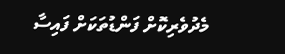މެދުވެރިކޮށް ފަންޑުތަކަށް ފައިސާ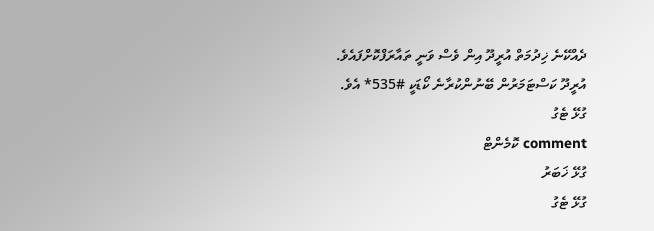ދެއްކޭނެ ޚިދުމަތް އުރީދޫ އިން ވެސް ވަނީ ތައާރަފްކޮށްފައެވެ. އުރީދޫ ކަސްޓަމަރުން ބޭނުންކުރާނެ ކޯޑަކީ #535* އެވެ.
ގުޅޭ ޓެގު
comment ކޮމެންޓް
ގުޅޭ ޚަބަރު
ގުޅޭ ޓެގު